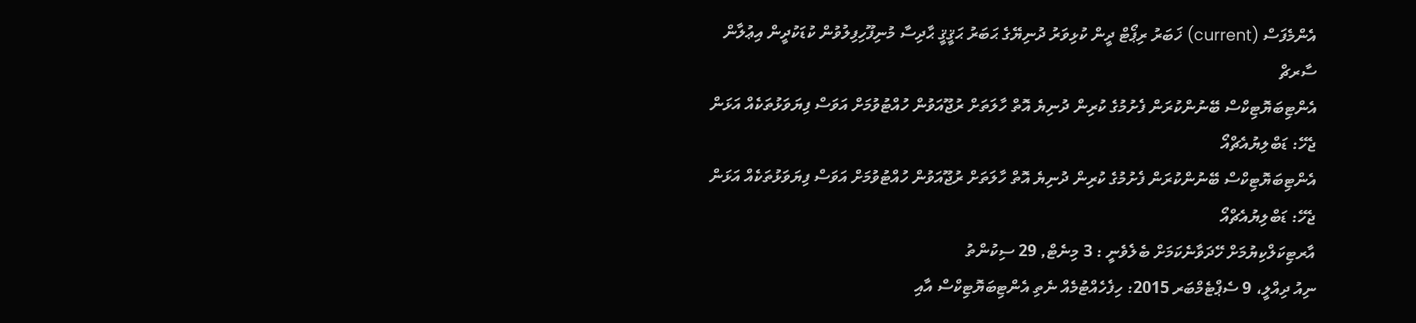އެންމެފަސް (current) ޚަބަރު ރިޕޯޓް ދީން ކުޅިވަރު ދުނިޔޭގެ ޙަބަރު ޙަޤީޤީ ޙާދިސާ މުނިފޫހިފިލުވުން ކުޑަކުދީން އިޢުލާން ސާރޗް
އެންޓިބަޔޮޓިކްސް ބޭނުންކުރަން ފެށުމުގެ ކުރިން ދުނިޔެ އޮތް ހާލަތަށް ރުޖޫއަވުން ހުއްޓުވުމަށް އަވަސް ފިޔަވަޅުތަކެއް އަޅަން ޖެހޭ: ޑަބްލިޔުއެޗްއޯ
އެންޓިބަޔޮޓިކްސް ބޭނުންކުރަން ފެށުމުގެ ކުރިން ދުނިޔެ އޮތް ހާލަތަށް ރުޖޫއަވުން ހުއްޓުވުމަށް އަވަސް ފިޔަވަޅުތަކެއް އަޅަން ޖެހޭ: ޑަބްލިޔުއެޗްއޯ
އާރޓިކަލްކިޔުމަށް ހޭދަވާނެކަމަށް ބެލެވެނީ : 3 މިނެޓް, 29 ސިކުންތު
ނިއު ދިއްލީ، 9 ސެޕްޓެމްބަރ 2015: ހިފެހެއްޓުމެއް ނެތި އެންޓިބަޔޮޓިކްސް އާއި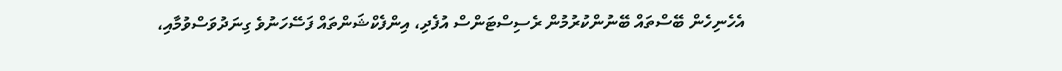އެހެނިހެން ބޭސްތައް ބޭނުންކުރުމުން ރެސިސްޓަންސް އުފެދި، އިންފެކްޝަންތައް ފަސޭހަނުވެ ގިނަދުވަސްވުމާއި،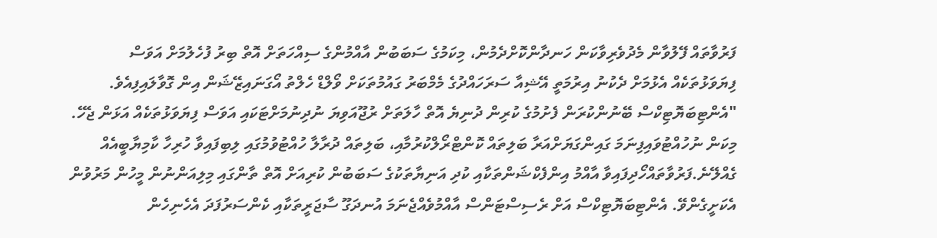ފަރުވާތައް ފޭލުވާން މެދުވެރިވާކަން ހަނދާންކޮށްދެމުން، މިކަމުގެ ސަބަބުން އާއްމުންގެ ސިއްހަތަށް އޮތް ބިރު ފުހެލުމަށް އަވަސް ފިޔަވަޅުތަކެއް އެޅުމަށް ދެކުނު އިރުމަތީ އޭޝިއާ ސަރަހައްދުގެ މެމްބަރު ގައުމުތަކަށް ވޯލްޑް ހެލްތު އޯގަނައިޒޭޝަން އިން ގޮވާލައިފިއެވެ.
"އެންޓިބަޔޮޓިކްސް ބޭނުންކުރަން ފެށުމުގެ ކުރިން ދުނިޔެ އޮތް ހާލަތަށް ރުޖޫއަވިޔަ ނުދިނުމަށްޓަކައި އަވަސް ފިޔަވަޅުތަކެއް އަޅަން ޖެހޭ. މިކަން ނުހުއްޓުވައިފިނަމަ ގައިންގަޔަށްއަރާ ބަލިތައް ކޮންޓްރޯލްކުރުމާއި، ބަލިތައް ދުރާލާ ހުއްޓުވުމުގައި ލިބިފައިވާ ހުރިހާ ކާމިޔާބީއެއް ގެއްލޭނެ.ފަރުވާތައްހޯދިފައިވާ އާއްމު އިންފެކްޝަންތަކާއި ކުދި އަނިޔާތަކުގެ ސަބަބުން ކުރިއަށް އޮތް ތާންގައި މިލިއަންނުން މީހުން މަރުވުން އެކަށީގެންވޭ. އެންޓިބަޔޮޓިކްސް އަށް ރެސިސްޓަންސް އާއްމުވެއްޖެނަމަ އުނދަގޫ ސާޖަރީތަކާއި ކެންސަރުފަދަ އެހެނިހެން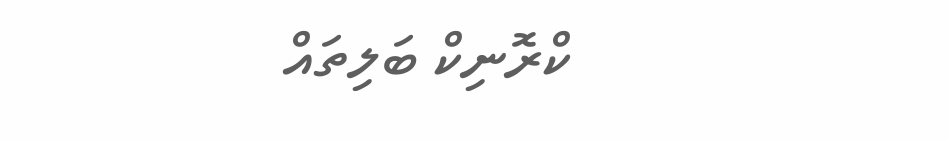ކްރޮނިކް ބަލިތައް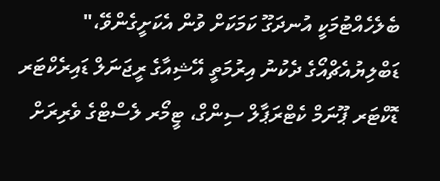ބެލެހެއްޓުމަކީ އުނދަގޫ ކަމަކަށް ވުން އެކަށީގެންވޭ،" ޑަބްލިޔުއެޗްއޯގެ ދެކުނު އިރުމަތީ އޭޝިއާގެ ރީޖަނަލް ޑައިރެކްޓަރ ޑޮކްޓަރ ޕޫނަމް ކެޓްރަޕާލް ސިންގް، ޓީމޯރ ލެސްޓްގެ ވެރިރަށް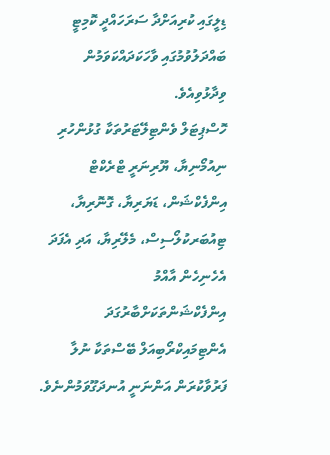ޑިލީގައި ކުރިއަށްދާ ސަރަހައްދީ ކޮމިޓީ ބައްދަލުވުމުގައި ވާހަކަދައްކަވަމުން ވިދާޅުވިއެވެ.
ހޮސްޕިޓަލް ވެންޓިލޭޓަރުތަކާ ގުޅުންހުރި ނިއުމޯނިޔާ، ޔޫރިނަރީ ޓްރެކްޓް އިންފެކްޝަން، ޑަޔަރިޔާ، ގޮނޮރިޔާ، ޓިއުބަރކުލޯސިސް، މެލޭރިޔާ، އަދި އެފަދަ އެހެނިހެން އާއްމު އިންފެކްޝަންތަކަށްބާރުގަދަ އެންޓިމައިކްރޯބިއަލް ބޭސްތަކާ ނުލާ ފަރުވާކުރަން އަންނަނީ އުނދަގޫވަމުންނެވެ.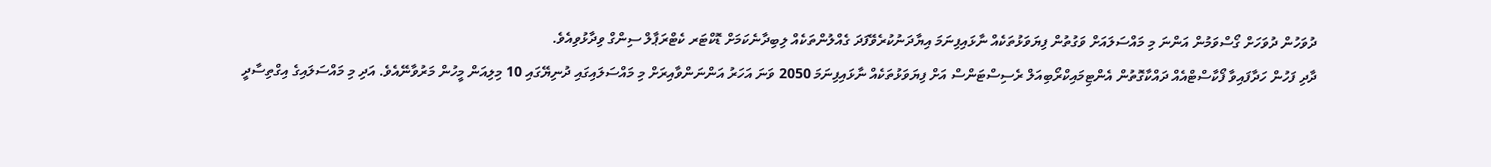ދުވަހުން ދުވަހަށް ގޯސްވަމުން އަންނަ މި މައްސަލައަށް ވަގުތުން ފިޔަވަޅުތަކެއް ނާޅައިފިނަމަ އިޔާދަނުކުރެވޭފަދަ ގެއްލުންތަކެއް ލިބިދާނެކަމަށް ޑޮކްޓަރ ކެޓްރަޕާލް ސިންގް ވިދާޅުވިއެވެ.
ދާދި ފަހުން ހަދާފައިވާ ފޯކާސްޓްއެއް ދައްކާގޮތުން އެންޓިމައިކްރޯބިއަލް ރެސިސްޓަންސް އަށް ފިޔަވަޅުތަކެއް ނާޅައިފިނަމަ 2050 ވަނަ އަހަރު އަންނަންވާއިރަށް މި މައްސަލައިގައި ދުނިޔޭގައި 10 މިލިއަން މީހުން މަރުވާނޭއެވެ. އަދި މި މައްސަލައިގެ އިގްތިސާދީ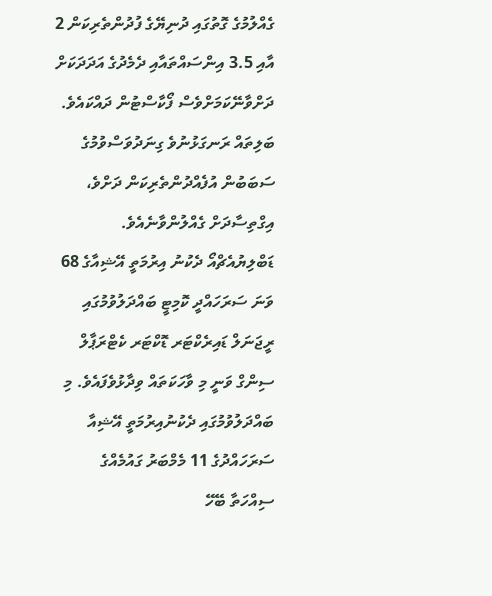ގެއްލުމުގެ ގޮތުގައި ދުނިޔޭގެ ފުދުންތެރިކަން 2 އާއި 3.5 އިންސައްތައާއި ދެމެދުގެ އަދަދަކަށް ދަށްވާނޭކަމަށްވެސް ފޯކާސްޓުން ދައްކައެވެ. ބަލިތައް ރަނގަޅުނުވެ ގިނަދުވަސްވުމުގެ ސަބަބުން އުފެއްދުންތެރިކަން ދަށްވެ، އިގްތިސާދަށް ގެއްލުންވާނެއެވެ.
ޑަބްލިޔުއެޗްއޯ ދެކުނު އިރުމަތީ އޭޝިއާގެ 68 ވަނަ ސަރަހައްދީ ކޮމިޓީ ބައްދަލުވުމުގައި ރީޖަނަލް ޑައިރެކްޓަރ ޑޮކްޓަރ ކެޓްރަޕާލް ސިންގް ވަނީ މި ވާހަކަތައް ވިދާޅުވެފައެވެ. މި ބައްދަލުވުމުގައި ދެކުނުއިރުމަތީ އޭޝިއާ ސަރަހައްދުގެ 11 މެމްބަރު ގައުމެއްގެ ސިއްހަތާ ބޭހޭ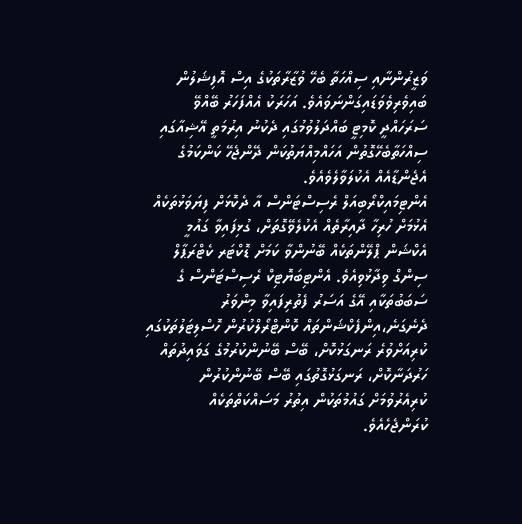ވަޒީރުންނާއި ސިއްހަތާ ބެހޭ ވުޒާރާތަކުގެ އިސް އޮފިޝަލުން ބައިވެރިވެވަޑައިގަންނަވައެވެ. އަހަރަކު އެއްފަހަރު ބޭއްވޭ ސަރަހައްދީ ކޮމިޓީ ބައްދަލުވުމުގައި ދެކުނު އިރުމަތީ އޭޝިއާގައި ސިއްހަތާބެހޭގޮތުން އަހައްމިއްޔަތުކަން ދޭންޖެހޭ ކަންކަމުގެ އެޖެންޑާއެއް އެކުލަވާލެވެއެވެ.
އެންޓިމައިކްރޯބިއަލް ރެސިސްޓަންސް އާ ދެކޮޅަށް ފިޔަވަޅުތަކެއް އެޅުމަށް ހުރިހާ ދާއިރާތެއް އެކުލެވޭގޮތަށް، ގުޅިފައިވާ ގައުމީ އެކްޝަން ޕްލޭންތަކެއް ބޭނުންވާ ކަމަށް ޑޮކްޓަރ ކެޓްރަޕާލް ސިންގް ވިދާޅުވިއެވެ. އެންޓިބަޔޮޓިކް ރެސިސްޓަންސް ގެ ސަބަބުތަކާއި އޭގެ އަސަރު ފެތުރިފައިވާ މިންވަރު ދެނެގަނެ،އިންފެކްޝަންތައް ކޮންޓްރޯލްކުރުން ހޮސްލިޓަލުތަކުގައި ކުރިއަށްވުރެ ރަނގަޅުކޮށް، ބޭސް ބޭނުންކުރުމުގެ ގަވައިދުތައް ހަރުދަނާކޮށް، ރަނގަޅުގޮތުގައި ބޭސް ބޭނުންކުރުން ކުރިއެރުވުމަށް ގައުމުތަކުން އިތުރު މަސައްކަތްތަކެއް ކުރަންޖެހެއެވެ.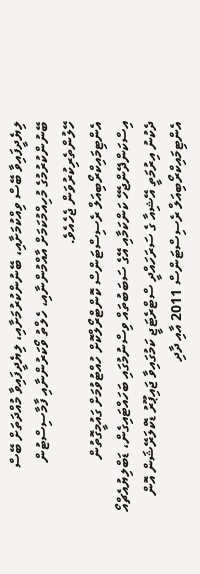ލިޔެދީފައިވާ ބޭސް ވިއްކުމަށާއި، ބޭނުންކުރުމަށާއި، ލިޔެދީފައިވާ މުއްދަތަށް ބޭސް ބޭނުންކުރުމުގެ މުހިއްމުކަމަށް އާއްމުންނާއި، ހެލްތު ވޯކަރުންނާއި ފާމާސިސްޓުން ހޭލުންތެރިކުރުވަން ޖެހެއެވެ.
އެންޓިމައިކްރޯބިއަލް ރެސިސްޓަންސް ކޮންޓްރޯލްކޮށް ހުއްޓުވުމަށް ގައުމީގޮތުން އިސްކަންދޭންޖެހޭ ކަންކަމާއި އޭގެ ސަބަބުތައް ވިސްނުމުގައި ބަހައްޓައިގެން، ޑަބްލިޔުއެޗްއޯ ދެކުނު އިރުމަތީ އޭޝިއާ ގެ ސަރަހައްދީ ސްޓްރެޓަޖީ ކަމުގައިވާ ޖައިޕޫރު ޑެކްލަރޭޝަން އޮން އެންޓިމައިކްރޯބިއަލް ރެސިސްޓަންސް 2011 އާއި ދާދި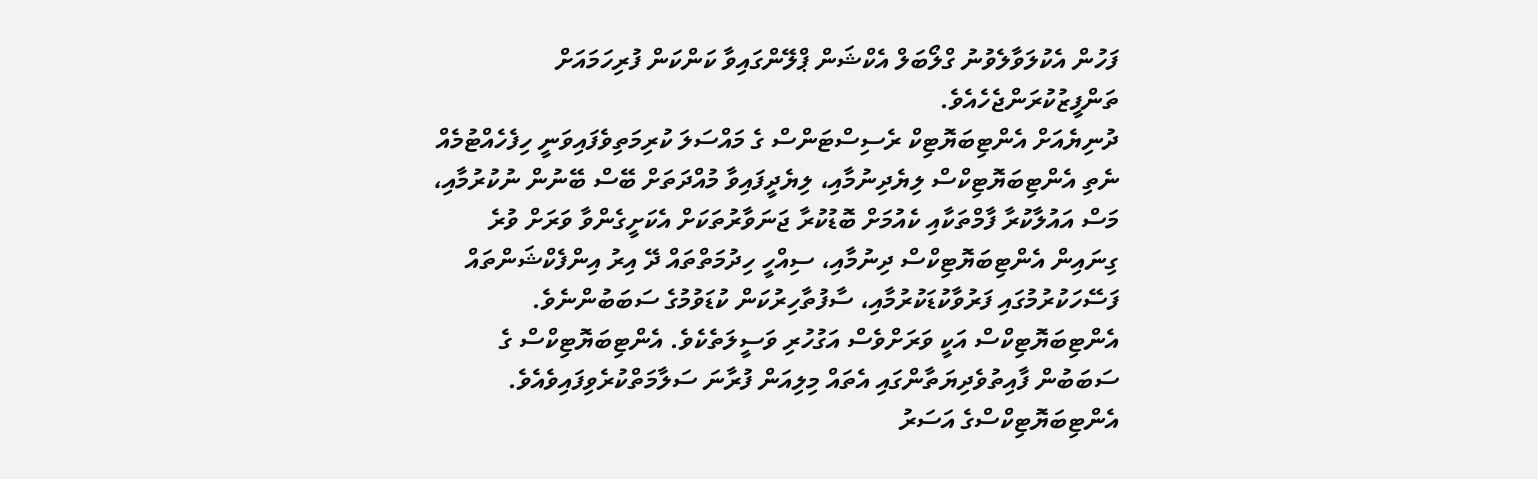ފަހުން އެކުލަވާލެވުނު ގްލޯބަލް އެކްޝަން ޕްލޭންގައިވާ ކަންކަން ފުރިހަމައަށް ތަންފީޒުކުރަންޖެހެއެވެ.
ދުނިޔެއަށް އެންޓިބަޔޮޓިކް ރެސިސްޓަންސް ގެ މައްސަލަ ކުރިމަތިވެފައިވަނީ ހިފެހެއްޓުމެއް ނެތި އެންޓިބަޔޮޓިކްސް ލިޔެދިނުމާއި، ލިޔެދީފައިވާ މުއްދަތަށް ބޭސް ބޭނުން ނުކުރުމާއި، މަސް އައުލާކުރާ ފާމްތަކާއި ކެއުމަށް ބޮޑުކުރާ ޖަނަވާރުތަކަށް އެކަށީގެންވާ ވަރަށް ވުރެ ގިނައިން އެންޓިބަޔޮޓިކްސް ދިނުމާއި، ސިއްހީ ހިދުމަތްތައް ދޭ އިރު އިންފެކްޝަންތައް ފަސޭހަކުރުމުގައި ފަރުވާކުޑަކުރުމާއި، ސާފުތާހިރުކަން ކުޑަވުމުގެ ސަބަބުންނެވެ.
އެންޓިބަޔޮޓިކްސް އަކީ ވަރަށްވެސް އަގުހުރި ވަސީލަތެކެވެ. އެންޓިބަޔޮޓިކްސް ގެ ސަބަބުން ފާއިތުވެދިޔަތާންގައި އެތައް މިލިއަން ފުރާނަ ސަލާމަތްކުރެވިފައިވެއެވެ. އެންޓިބަޔޮޓިކްސްގެ އަސަރު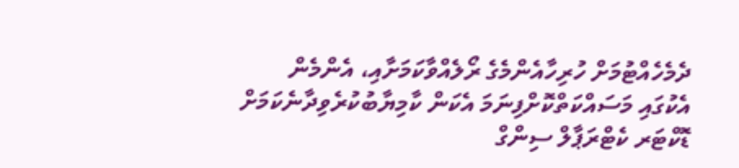ދެމެހެއްޓުމަށް ހުރިހާއެންމެގެ ރޯލެއްވާކަމަށާއި، އެންމެން އެކުގައި މަސައްކަތްކޮށްފިނަމަ އެކަން ކާމިޔާބުކުރެވިދާނެކަމަށް ޑޮކްޓަރ ކެޓްރަޕާލް ސިންގް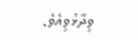ވިދާޅުވިއެވެ.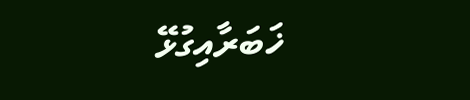ޚަބަރާއިގުޅޭ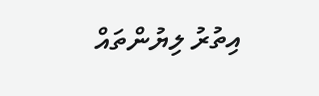އިތުރު ލިޔުންތައް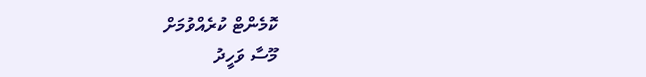ކޮމެންޓް ކުރެއްވުމަށް
މޫސާ ވަހީދު